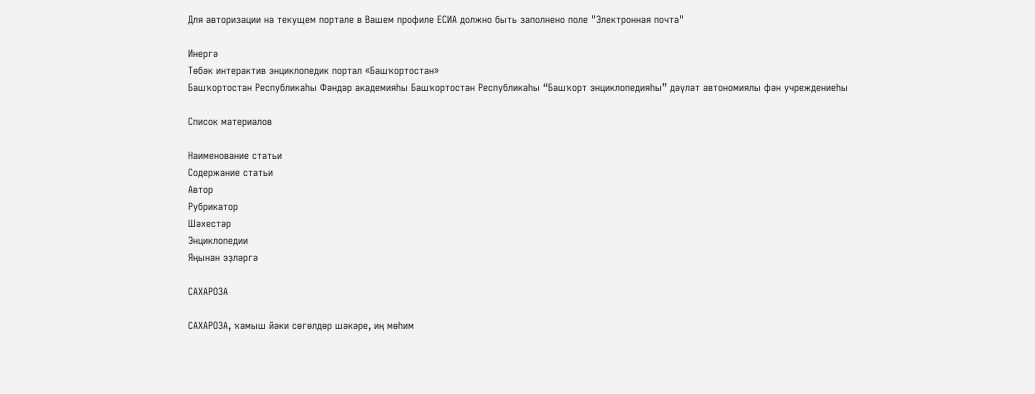Для авторизации на текущем портале в Вашем профиле ЕСИА должно быть заполнено поле "Электронная почта"

Инергə
Төбәк интерактив энциклопедик портал «Башҡортостан»
Башҡортостан Республикаһы Фәндәр академияһы Башҡортостан Республикаһы “Башҡорт энциклопедияһы” дәүләт автономиялы фән учреждениеһы

Список материалов

Наименование статьи
Содержание статьи
Автор
Рубрикатор
Шәхестәр
Энциклопедии
Яңынан эҙләргә

САХАРОЗА

САХАРОЗА, ҡамыш йәки сөгөлдөр шәкәре, иң мөһим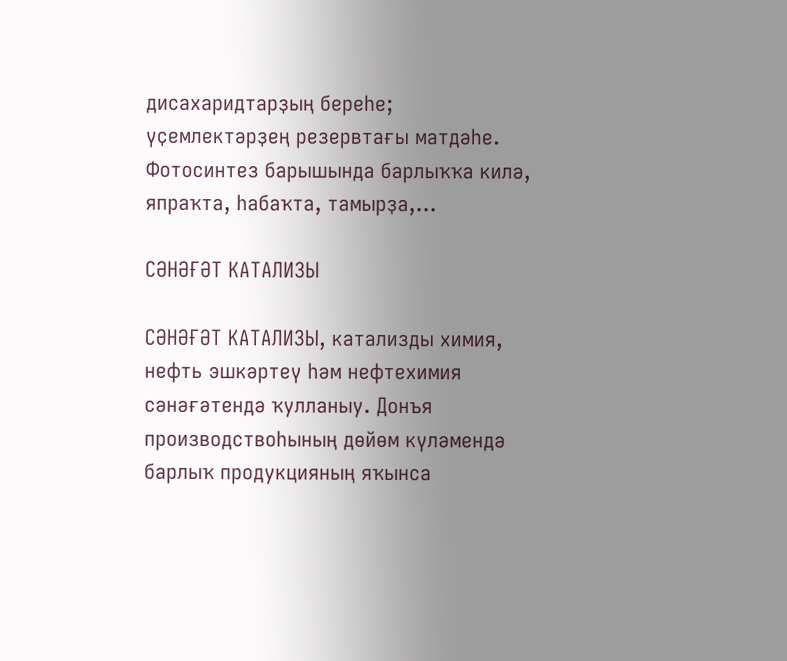дисахаридтарҙың береһе; үҫемлектәрҙең резервтағы матдәһе. Фотосинтез барышында барлыҡҡа килә, япраҡта, һабаҡта, тамырҙа,...

СӘНӘҒӘТ КАТАЛИЗЫ

СӘНӘҒӘТ КАТАЛИЗЫ, катализды химия, нефть эшкәртеү һәм нефтехимия сәнәғәтендә ҡулланыу. Донъя производствоһының дөйөм күләмендә барлыҡ продукцияның яҡынса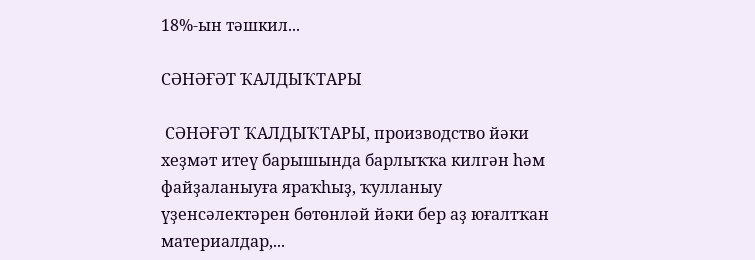18%‑ын тәшкил...

СӘНӘҒӘТ ҠАЛДЫҠТАРЫ

 СӘНӘҒӘТ ҠАЛДЫҠТАРЫ, производство йәки хеҙмәт итеү барышында барлыҡҡа килгән һәм файҙаланыуға яраҡһыҙ, ҡулланыу үҙенсәлектәрен бөтөнләй йәки бер аҙ юғалтҡан материалдар,...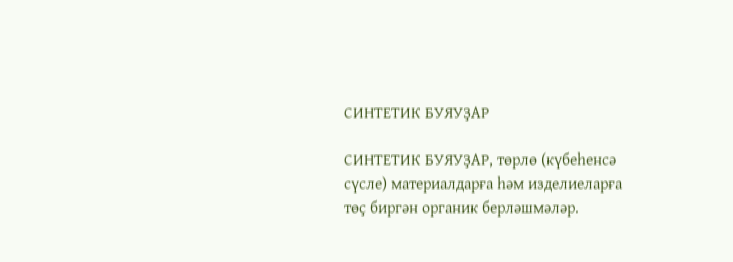СИНТЕТИК БУЯУҘАР

СИНТЕТИК БУЯУҘАР, төрлө (күбеһенсә сүсле) материалдарға һәм изделиеларға төҫ биргән органик берләшмәләр.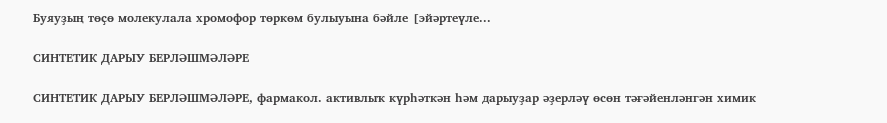Буяуҙың төҫө молекулала хромофор төркөм булыуына бәйле [эйәртеүле...

СИНТЕТИК ДАРЫУ БЕРЛӘШМӘЛӘРЕ

СИНТЕТИК ДАРЫУ БЕРЛӘШМӘЛӘРЕ, фармакол. активлыҡ күрһәткән һәм дарыуҙар әҙерләү өсөн тәғәйенләнгән химик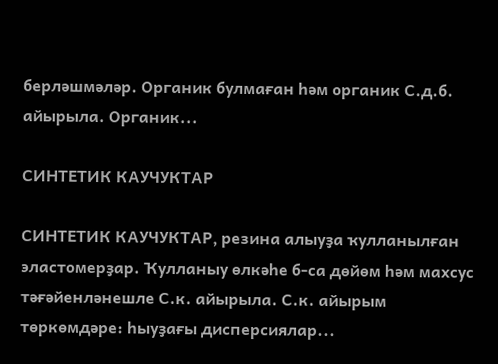берләшмәләр. Органик булмаған һәм органик С.д.б. айырыла. Органик...

СИНТЕТИК КАУЧУКТАР

СИНТЕТИК КАУЧУКТАР, резина алыуҙа ҡулланылған эластомерҙар. Ҡулланыу өлкәһе б‑са дөйөм һәм махсус тәғәйенләнешле С.к. айырыла. С.к. айырым төркөмдәре: һыуҙағы дисперсиялар...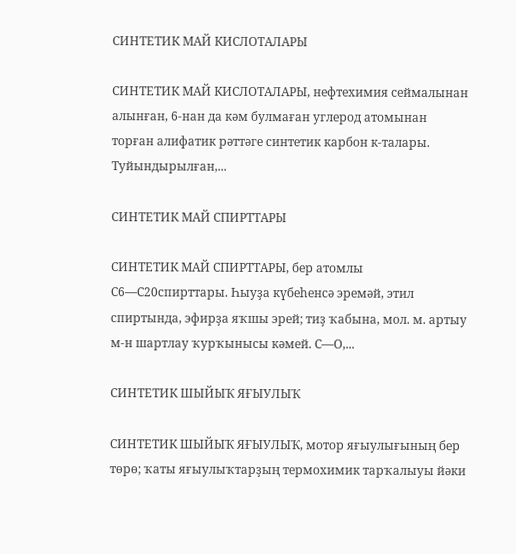СИНТЕТИК МАЙ КИСЛОТАЛАРЫ

СИНТЕТИК МАЙ КИСЛОТАЛАРЫ, нефтехимия сеймалынан алынған, 6‑нан да кәм булмаған углерод атомынан торған алифатик рәттәге синтетик карбон к‑талары. Туйындырылған,...

СИНТЕТИК МАЙ СПИРТТАРЫ

СИНТЕТИК МАЙ СПИРТТАРЫ, бер атомлы С6—С20спирттары. Һыуҙа күбеһенсә эремәй, этил спиртында, эфирҙа яҡшы эрей; тиҙ ҡабына, мол. м. артыу м‑н шартлау ҡурҡынысы кәмей. С—О,...

СИНТЕТИК ШЫЙЫҠ ЯҒЫУЛЫҠ

СИНТЕТИК ШЫЙЫҠ ЯҒЫУЛЫҠ, мотор яғыулығының бер төрө; ҡаты яғыулыҡтарҙың термохимик тарҡалыуы йәки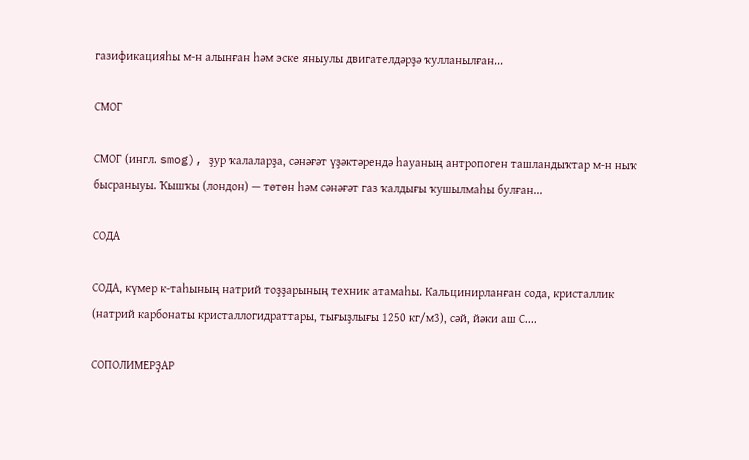газификацияһы м‑н алынған һәм эске яныулы двигателдәрҙә ҡулланылған...

СМОГ

СМОГ (ингл. smog), ҙур ҡалаларҙа, сәнәғәт үҙәктәрендә һауаның антропоген ташландыҡтар м‑н ныҡ бысраныуы. Ҡышҡы (лондон) — төтөн һәм сәнәғәт газ ҡалдығы ҡушылмаһы булған...

СОДА

СОДА, күмер к‑таһының натрий тоҙҙарының техник атамаһы. Кальцинирланған сода, кристаллик (натрий карбонаты кристаллогидраттары, тығыҙлығы 1250 кг/м3), сәй, йәки аш С....

СОПОЛИМЕРҘАР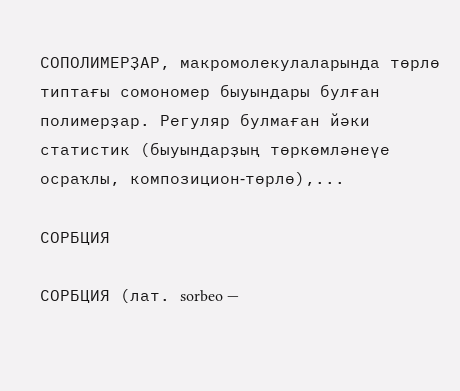СОПОЛИМЕРҘАР, макромолекулаларында төрлө типтағы сомономер быуындары булған полимерҙар. Регуляр булмаған йәки статистик (быуындарҙың төркөмләнеүе осраҡлы, композицион‑төрлө),...

СОРБЦИЯ

СОРБЦИЯ (лат. sorbeo —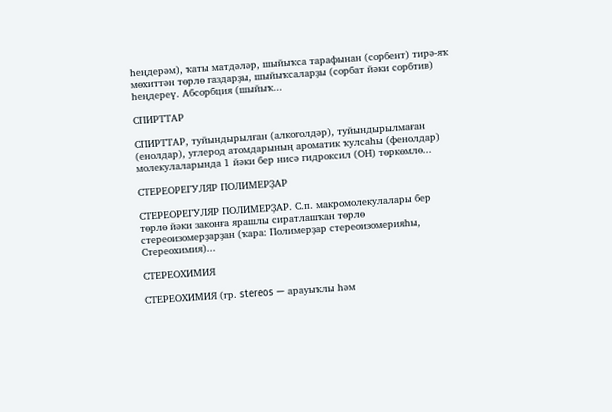һеңдерәм), ҡаты матдәләр, шыйыҡса тарафынан (сорбент) тирә‑яҡ мөхиттән төрлө газдарҙы, шыйыҡсаларҙы (сорбат йәки сорбтив) һеңдереү. Абсорбция (шыйыҡ...

СПИРТТАР

СПИРТТАР, туйындырылған (алкоголдәр), туйындырылмаған (енолдар), углерод атомдарының ароматик ҡулсаһы (фенолдар) молекулаларында 1 йәки бер нисә гидроксил (ОН) төркөмлө...

СТЕРЕОРЕГУЛЯР ПОЛИМЕРҘАР

СТЕРЕОРЕГУЛЯР ПОЛИМЕРҘАР. С.п. макромолекулалары бер төрлө йәки законға ярашлы сиратлашҡан төрлө стереоизомерҙарҙан (ҡара: Полимерҙар стереоизомерияһы, Стереохимия)...

СТЕРЕОХИМИЯ

СТЕРЕОХИМИЯ (гр. stereos — арауыҡлы һәм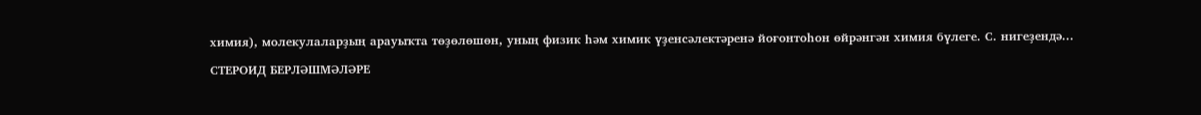химия), молекулаларҙың арауыҡта төҙөлөшөн, уның физик һәм химик үҙенсәлектәренә йоғонтоһон өйрәнгән химия бүлеге. С. нигеҙендә...

СТЕРОИД БЕРЛӘШМӘЛӘРЕ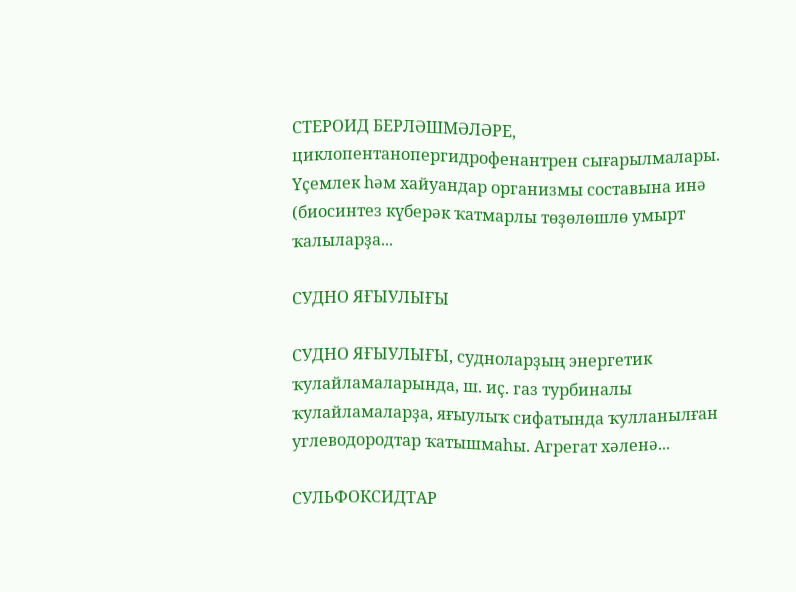СТЕРОИД БЕРЛӘШМӘЛӘРЕ, циклопентанопергидрофенантрен сығарылмалары. Үҫемлек hәм хайуандар организмы составына инә (биосинтез күберәк ҡатмарлы төҙөлөшлө умырт ҡалыларҙа...

СУДНО ЯҒЫУЛЫҒЫ

СУДНО ЯҒЫУЛЫҒЫ, судноларҙың энергетик ҡулайламаларында, ш. иҫ. газ турбиналы ҡулайламаларҙа, яғыулыҡ сифатында ҡулланылған углеводородтар ҡатышмаһы. Агрегат хәленә...

СУЛЬФОКСИДТАР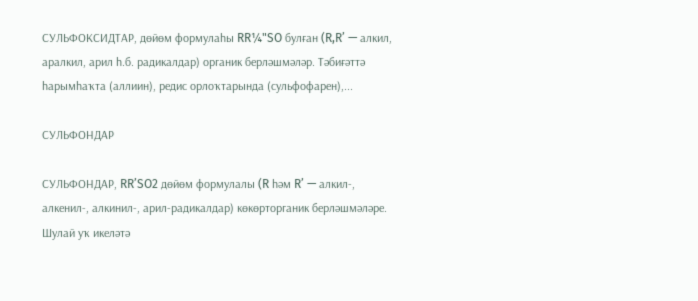СУЛЬФОКСИДТАР, дөйөм формулаһы RR¼"SO булған (R,R’ — алкил, аралкил, арил һ.б. радикалдар) органик берләшмәләр. Тәбиғәттә һарымһаҡта (аллиин), редис орлоҡтарында (сульфофарен),...

СУЛЬФОНДАР

СУЛЬФОНДАР, RR’SO2 дөйөм формулалы (R һәм R’ — алкил‑, алкенил‑, алкинил‑, арил‑радикалдар) көкөрторганик берләшмәләре. Шулай уҡ икеләтә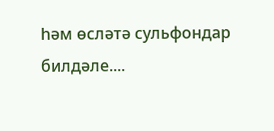һәм өсләтә сульфондар билдәле....